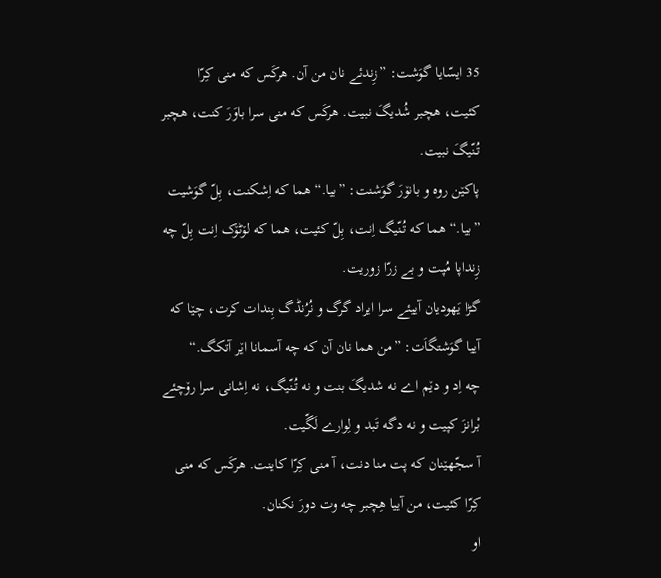35 ایسّایا گوَشت: ”زِندئے نان من آن. هرکَس که منی کِرّا کئیت، هچبر شُدیگَ نبیت. هرکَس که منی سرا باوَرَ کنت، هچبر تُنّیگَ نبیت.
پاکێن روه و بانۆرَ گوَشنت: ”بیا.“ هما که اِشکنت، بِلّ گوَشیت ”بیا.“ هما که تُنّیگ اِنت، بِلّ کئیت، هما که لۆٹۆک اِنت بِلّ چه زِنداپا مُپت و بے زرّا زوریت.
گڑا یَهودیان آییئے سرا ایراد گرگ و نُرُنڈگ بِندات کرت، چێا که آییا گوَشتگاَت: ”من هما نان آن که چه آسمانا اێر آتکگ.“
چه اِد و دێم اے نه شدیگَ بنت و نه تُنّیگ، نه اِشانی سرا رۆچئے بْرانزَ کپیت و نه دگه تَبد و لِوارے لَگّیت.
آ سجّهێنان که پت منا دنت، آ منی کِرّا کاینت. هرکَس که منی کِرّا کئیت، من آییا هِچبر چه وت دورَ نکنان.
او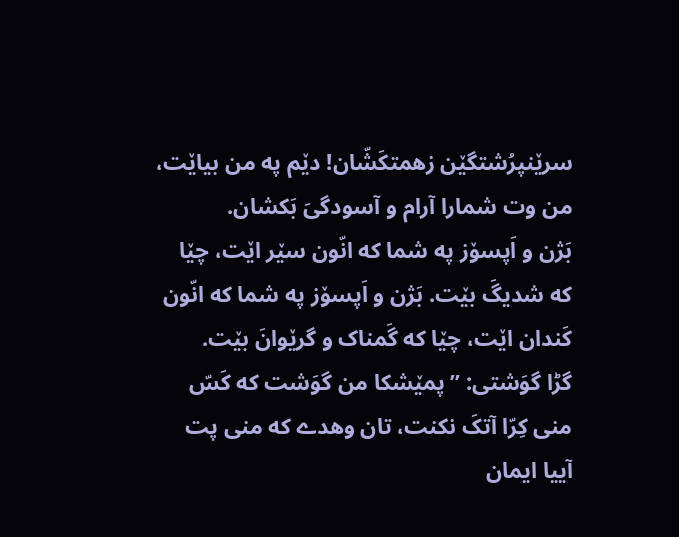سرێنپرُشتگێن زهمتکَشّان! دێم په من بیاێت، من وت شمارا آرام و آسودگیَ بَکشان.
بَژن و اَپسۆز په شما که انّون سێر اێت، چێا که شدیگَ بێت. بَژن و اَپسۆز په شما که انّون کَندان اێت، چێا که گَمناک و گرێوانَ بێت.
گڑا گوَشتی: ”پمێشکا من گوَشت که کَسّ منی کِرّا آتکَ نکنت، تان وهدے که منی پت آییا ایمان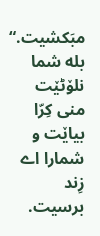مبَکشیت.“
بله شما نلۆٹێت منی کِرّا بیاێت و شمارا اے زِند برسیت.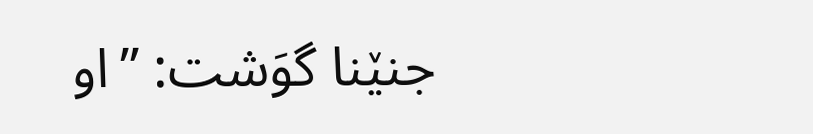جنێنا گوَشت: ”او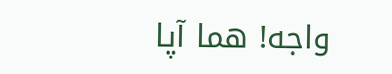واجه! هما آپا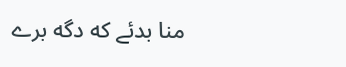منا بدئے که دگه برے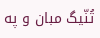تُنّیگ مبان و په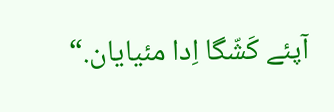آپئے کَشّگا اِدا مئیایان.“